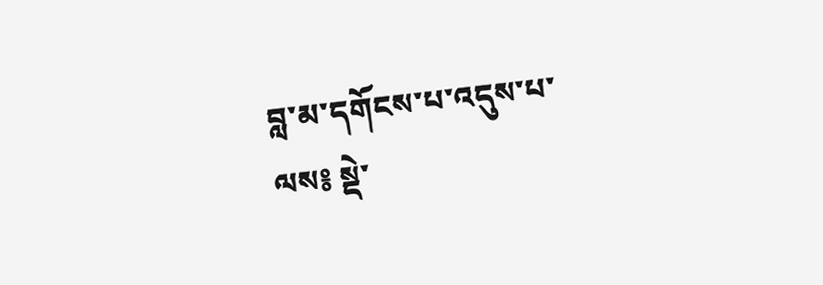བླ་མ་དགོངས་པ་འདུས་པ་ལས༔ སྡེ་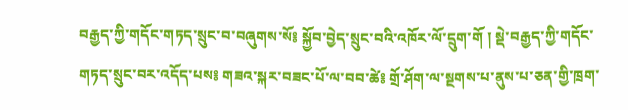བརྒྱད་ཀྱི་གདོང་གཏད་སྲུང་བ་བཞུགས་སོ༔ སྐྱོབ་བྱེད་སྲུང་བའི་འཁོར་ལོ་དྲུག་གོ ། སྡེ་བརྒྱད་ཀྱི་གདོང་གཏད་སྲུང་བར་འདོད་པས༔ གཟའ་སྐར་བཟང་པོ་ལ་བབ་ཚེ༔ གྲོ་ཤོག་ལ་སྔགས་པ་ནུས་པ་ཅན་གྱི་ཁྲག་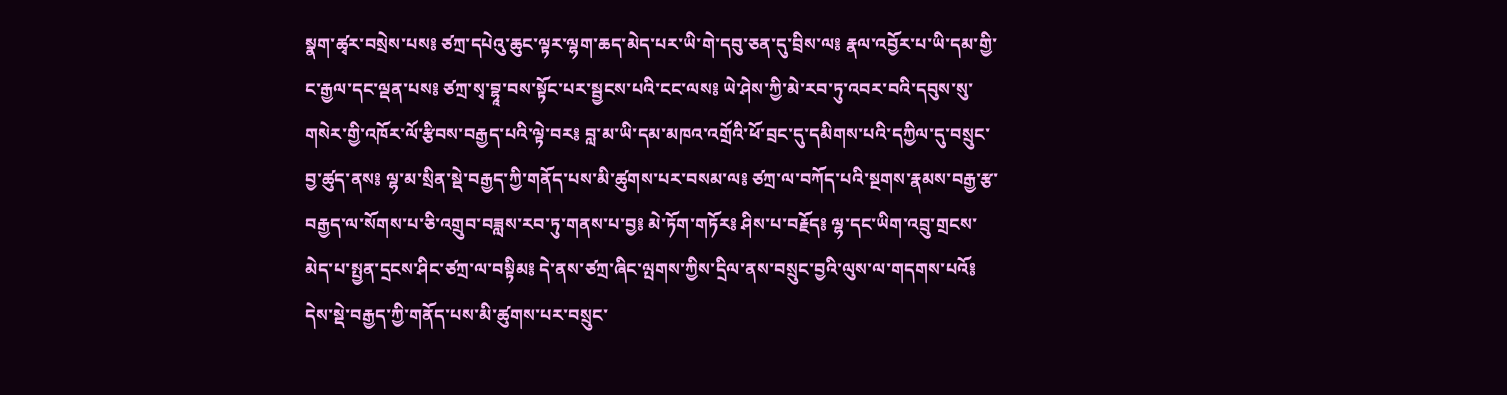སྣག་ཚྭར་བསྲེས་པས༔ ཙཀྲ་དཔེའུ་ཆུང་ལྟར་ལྷག་ཆད་མེད་པར་ཡི་གེ་དབུ་ཅན་དུ་བྲིས་ལ༔ རྣལ་འབྱོར་པ་ཡི་དམ་གྱི་ང་རྒྱལ་དང་ལྡན་པས༔ ཙཀྲ་སྭ་བྷཱ་བས་སྟོང་པར་སྦྱངས་པའི་ངང་ལས༔ ཡེ་ཤེས་ཀྱི་མེ་རབ་ཏུ་འབར་བའི་དབུས་སུ་གསེར་གྱི་འཁོར་ལོ་རྩིབས་བརྒྱད་པའི་ལྟེ་བར༔ བླ་མ་ཡི་དམ་མཁའ་འགྲོའི་ཕོ་བྲང་དུ་དམིགས་པའི་དཀྱིལ་དུ་བསྲུང་བྱ་ཚུད་ནས༔ ལྷ་མ་སྲིན་སྡེ་བརྒྱད་ཀྱི་གནོད་པས་མི་ཚུགས་པར་བསམ་ལ༔ ཙཀྲ་ལ་བཀོད་པའི་སྔགས་རྣམས་བརྒྱ་རྩ་བརྒྱད་ལ་སོགས་པ་ཅི་འགྲུབ་བཟླས་རབ་ཏུ་གནས་པ་བྱ༔ མེ་ཏོག་གཏོར༔ ཤིས་པ་བརྗོད༔ ལྷ་དང་ཡིག་འབྲུ་གྲངས་མེད་པ་སྤྱན་དྲངས་ཤིང་ཙཀྲ་ལ་བསྟིམ༔ དེ་ནས་ཙཀྲ་ཞིང་ལྤགས་ཀྱིས་དྲིལ་ནས་བསྲུང་བྱའི་ལུས་ལ་གདགས་པའོ༔ དེས་སྡེ་བརྒྱད་ཀྱི་གནོད་པས་མི་ཚུགས་པར་བསྲུང་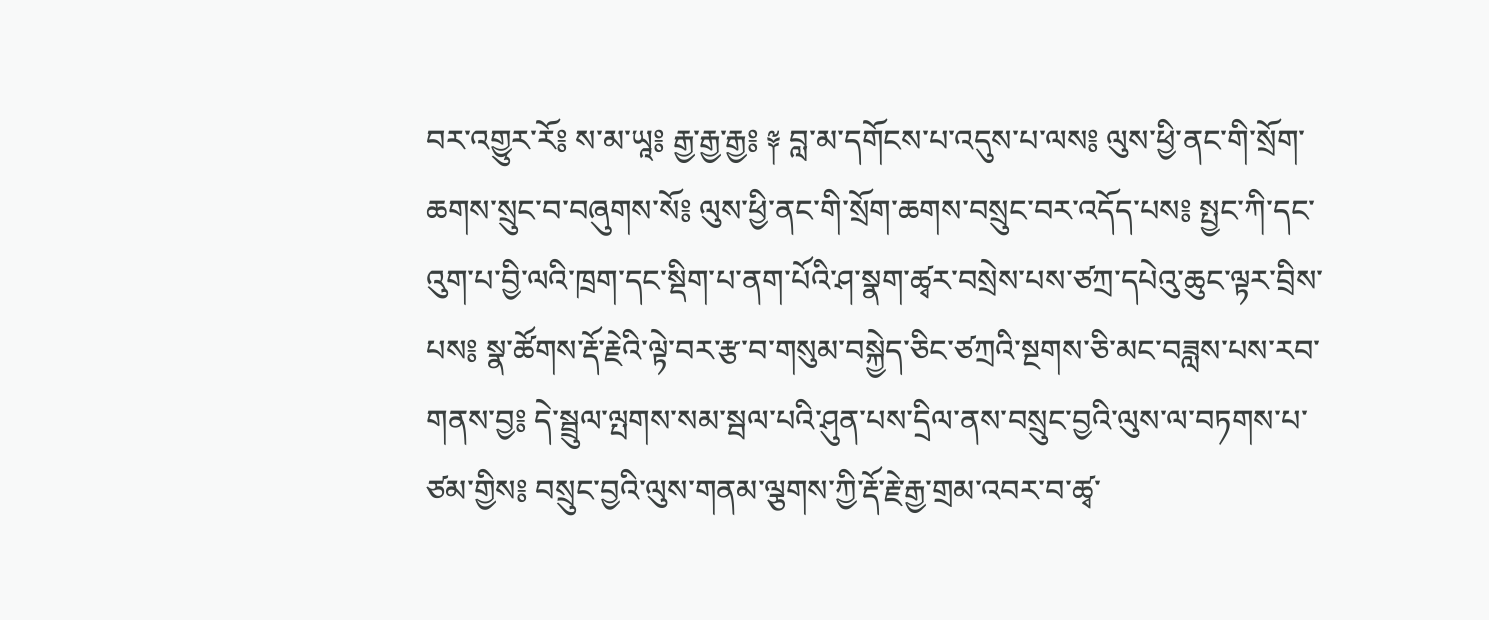བར་འགྱུར་རོ༔ ས་མ་ཡཱ༔ རྒྱ་རྒྱ་རྒྱ༔ ༈ བླ་མ་དགོངས་པ་འདུས་པ་ལས༔ ལུས་ཕྱི་ནང་གི་སྲོག་ཆགས་སྲུང་བ་བཞུགས་སོ༔ ལུས་ཕྱི་ནང་གི་སྲོག་ཆགས་བསྲུང་བར་འདོད་པས༔ སྤྱང་ཀི་དང་འུག་པ་བྱི་ལའི་ཁྲག་དང་སྡིག་པ་ནག་པོའི་ཤ་སྣག་ཚྭར་བསྲེས་པས་ཙཀྲ་དཔེའུ་ཆུང་ལྟར་བྲིས་པས༔ སྣ་ཚོགས་རྡོ་རྗེའི་ལྟེ་བར་རྩ་བ་གསུམ་བསྐྱེད་ཅིང་ཙཀྲའི་སྔགས་ཅི་མང་བཟླས་པས་རབ་གནས་བྱ༔ དེ་སྦྲུལ་ལྤགས་སམ་སྦལ་པའི་ཤུན་པས་དྲིལ་ནས་བསྲུང་བྱའི་ལུས་ལ་བཏགས་པ་ཙམ་གྱིས༔ བསྲུང་བྱའི་ལུས་གནམ་ལྕགས་ཀྱི་རྡོ་རྗེ་རྒྱ་གྲམ་འབར་བ་ཚྭ་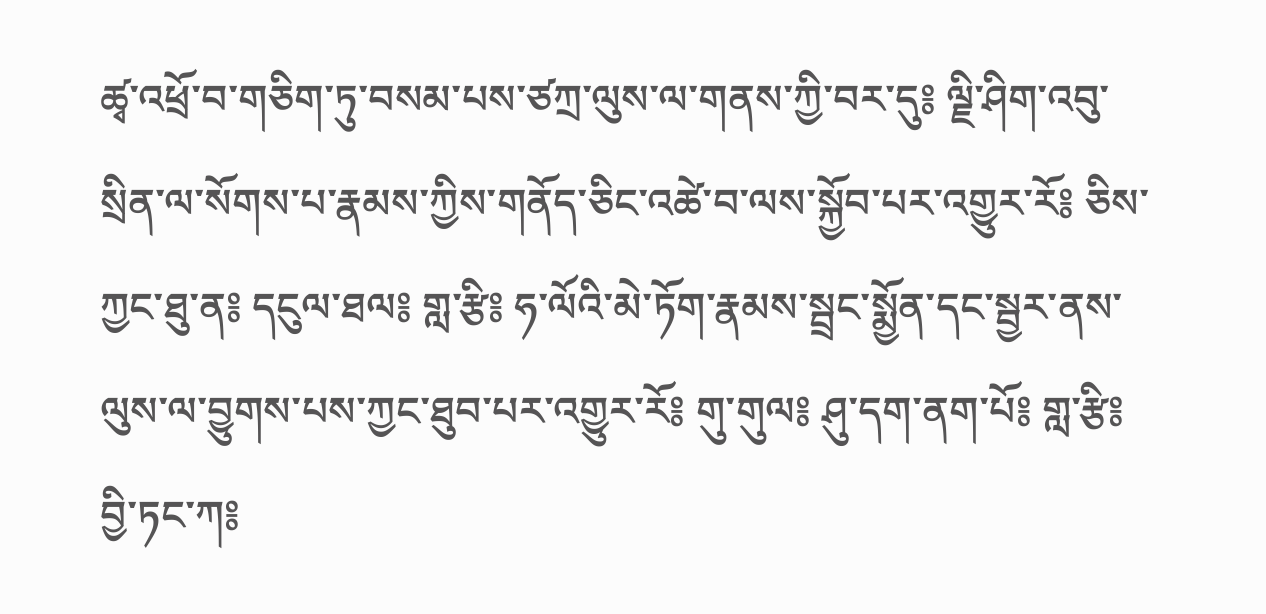ཚྭ་འཕྲོ་བ་གཅིག་ཏུ་བསམ་པས་ཙཀྲ་ལུས་ལ་གནས་ཀྱི་བར་དུ༔ ལྗི་ཤིག་འབུ་སྲིན་ལ་སོགས་པ་རྣམས་ཀྱིས་གནོད་ཅིང་འཚེ་བ་ལས་སྐྱོབ་པར་འགྱུར་རོ༔ ཅིས་ཀྱང་ཐུ་ན༔ དངུལ་ཐལ༔ གླ་རྩི༔ ཧ་ལོའི་མེ་ཏོག་རྣམས་སྦྲང་སྨྱོན་དང་སྦྱར་ནས་ལུས་ལ་བྱུགས་པས་ཀྱང་ཐུབ་པར་འགྱུར་རོ༔ གུ་གུལ༔ ཤུ་དག་ནག་པོ༔ གླ་རྩི༔ བྱི་ཏང་ཀ༔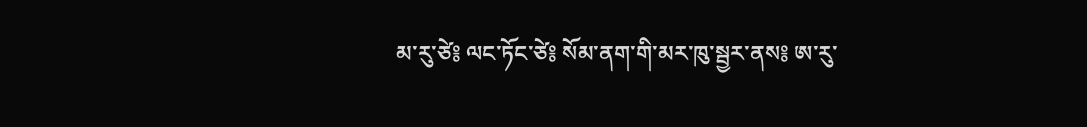མ་རུ་ཙེ༔ ལང་ཏོང་ཙེ༔ སོམ་ནག་གི་མར་ཁུ་སྦྱར་ནས༔ ཨ་རུ་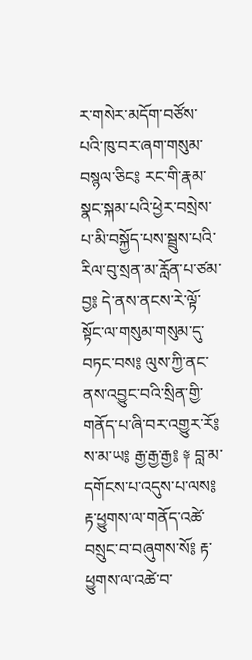ར་གསེར་མདོག་བཙོས་པའི་ཁུ་བར་ཞག་གསུམ་བསྙལ་ཅིང༔ རང་གི་རྣམ་སྣང་སྐམ་པའི་ཕྱེར་བསྲེས་པ་མི་བསྐྱོད་པས་སྦྲུས་པའི་རིལ་བུ་སྲན་མ་རློན་པ་ཙམ་བྱ༔ དེ་ནས་ནངས་རེ་ལྟོ་སྟོང་ལ་གསུམ་གསུམ་དུ་བཏང་བས༔ ལུས་ཀྱི་ནང་ནས་འབྱུང་བའི་སྲིན་གྱི་གནོད་པ་ཞི་བར་འགྱུར་རོ༔ ས་མ་ཡ༔ རྒྱ་རྒྱ་རྒྱ༔ ༈ བླ་མ་དགོངས་པ་འདུས་པ་ལས༔ རྟ་ཕྱུགས་ལ་གནོད་འཚེ་བསྲུང་བ་བཞུགས་སོ༔ རྟ་ཕྱུགས་ལ་འཚེ་བ་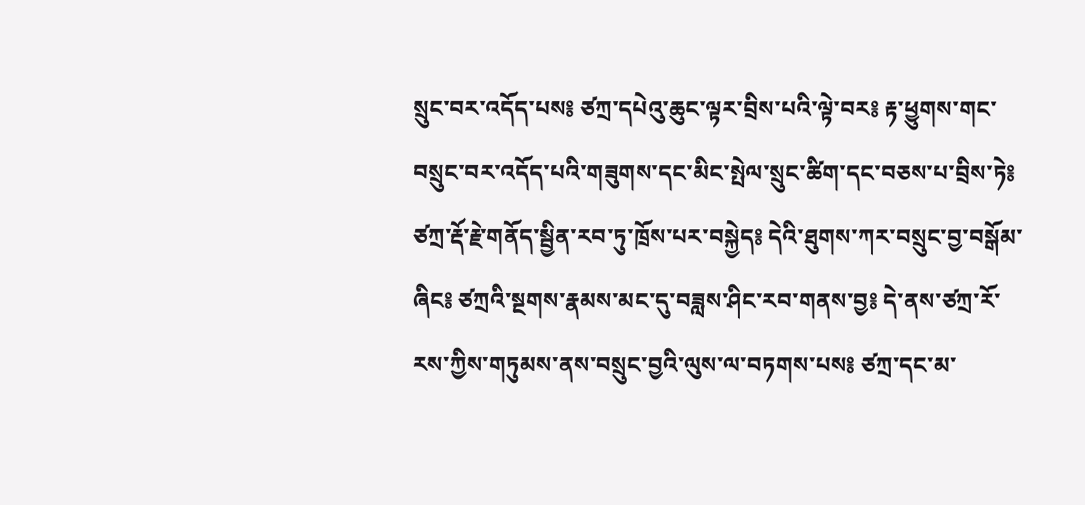སྲུང་བར་འདོད་པས༔ ཙཀྲ་དཔེའུ་ཆུང་ལྟར་བྲིས་པའི་ལྟེ་བར༔ རྟ་ཕྱུགས་གང་བསྲུང་བར་འདོད་པའི་གཟུགས་དང་མིང་སྤེལ་སྲུང་ཚིག་དང་བཅས་པ་བྲིས་ཏེ༔ ཙཀྲ་རྡོ་རྗེ་གནོད་སྦྱིན་རབ་ཏུ་ཁྲོས་པར་བསྐྱེད༔ དེའི་ཐུགས་ཀར་བསྲུང་བྱ་བསྒོམ་ཞིང༔ ཙཀྲའི་སྔགས་རྣམས་མང་དུ་བཟླས་ཤིང་རབ་གནས་བྱ༔ དེ་ནས་ཙཀྲ་རོ་རས་ཀྱིས་གཏུམས་ནས་བསྲུང་བྱའི་ལུས་ལ་བཏགས་པས༔ ཙཀྲ་དང་མ་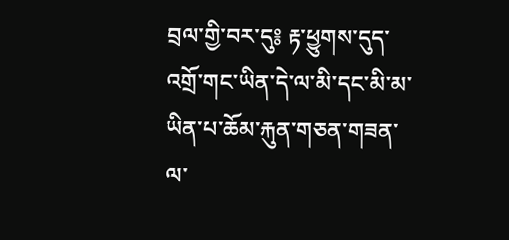བྲལ་གྱི་བར་དུ༔ རྟ་ཕྱུགས་དུད་འགྲོ་གང་ཡིན་དེ་ལ་མི་དང་མི་མ་ཡིན་པ་ཆོམ་རྐུན་གཅན་གཟན་ལ་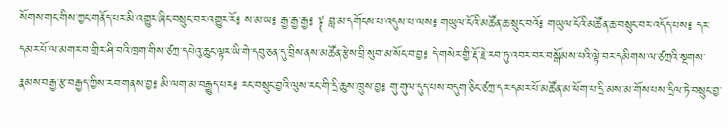སོགས་གང་གིས་ཀྱང་གནོད་པར་མི་འགྱུར་ཞིང་བསྲུང་བར་འགྱུར་རོ༔ ས་མ་ཡ༔ རྒྱ་རྒྱ་རྒྱ༔ ༈ བླ་མ་དགོངས་པ་འདུས་པ་ལས༔ གཡུལ་ངོའི་མཚོན་ཆ་སྲུང་བའོ༔ གཡུལ་ངོའི་མཚོན་ཆ་བསྲུང་བར་འདོད་པས༔ དར་དམར་པོ་ལ་མགར་བ་གྲིར་ཤི་བའི་ཁྲག་གིས་ཙཀྲ་དཔེའུ་ཆུང་ལྟར་ཡི་གེ་དབུ་ཅན་དུ་བྲིས་ནས་མཚོན་རྩེས་བྲི་སུབ་མ་སོང་བ་བྱ༔ དེ་གསེར་གྱི་རྡོ་རྗེ་རབ་ཏུ་འབར་བར་བསྒོམས་པའི་ལྟེ་བར་དམིགས་ལ་ཙཀྲའི་སྔགས་རྣམས་བརྒྱ་རྩ་བརྒྱད་ཀྱིས་རབ་གནས་བྱ༔ མི་ལག་མ་བརྒྱུད་པར༔ རང་བསྲུང་བྱའི་ལུས་རང་གི་དྲི་ཆུས་ཁྲུས་བྱ༔ གུ་གུལ་དུད་པས་བདུག་ཅིང་ཙཀྲ་དར་དམར་པོ་མཚོན་མ་ཕོག་པ་དྲི་མས་མ་གོས་པས་དྲིལ་ཏེ་བསྲུང་བྱ་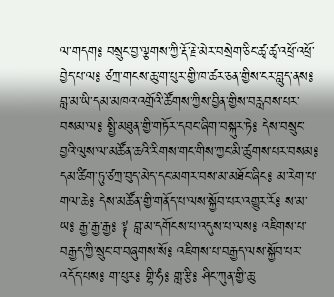ལ་གདག༔ བསྲུང་བྱ་ལྕགས་ཀྱི་རྡོ་རྗེ་མེར་བསྲེག་ཅིང་ཚྭ་ཚྭ་འཕྲོ་འཕྲོ་བྱེད་པ་ལ༔ ཙཀྲ་གངས་ཆུ་ག་པུར་གྱི་ཁ་ཚར་ཅན་གྱིས་ངར་བླུད་ནས༔ བླ་མ་ཡི་དམ་མཁའ་འགྲོའི་ཚོགས་ཀྱིས་བྱིན་གྱིས་བརླབས་པར་བསམ་ལ༔ སྤྱི་མཐུན་གྱི་གཏོར་དབང་ཞིག་བསྐུར་ཏེ༔ དེས་བསྲུང་བྱའི་ལུས་ལ་མཚོན་ཆའི་རིགས་གང་གིས་ཀྱང་མི་ཚུགས་པར་བསམ༔ དམ་ཚིག་ཏུ་ཙཀྲ་བུད་མེད་དང་མགར་བས་མ་མཐོང་ཞིང༔ མ་རེག་པ་གལ་ཆེ༔ དེས་མཚོན་གྱི་གནོད་པ་ལས་སྐྱོབ་པར་འགྱུར་རོ༔ ས་མ་ཡ༔ རྒྱ་རྒྱ་རྒྱ༔ ༈ བླ་མ་དགོངས་པ་འདུས་པ་ལས༔ འཇིགས་པ་བརྒྱད་ཀྱི་སྲུང་བ་བཞུགས་སོ༔ འཇིགས་པ་བརྒྱད་ལས་སྐྱོབ་པར་འདོད་པས༔ ག་པུར༔ གྷི་ཧཾ༔ གླ་རྩི༔ ཤིང་ཀུན་གྱི་ཆུ་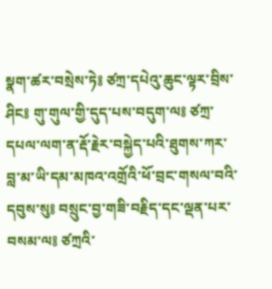སྣག་ཚར་བསྲེས་ཏེ༔ ཙཀྲ་དཔེའུ་ཆུང་ལྟར་བྲིས་ཤིང༔ གུ་གུལ་གྱི་དུད་པས་བདུག་ལ༔ ཙཀྲ་དཔལ་ལག་ན་རྡོ་རྗེར་བསྐྱེད་པའི་ཐུགས་ཀར་བླ་མ་ཡི་དམ་མཁའ་འགྲོའི་ཕོ་བྲང་གསལ་བའི་དབུས་སུ༔ བསྲུང་བྱ་གཟི་བརྗིད་དང་ལྡན་པར་བསམ་ལ༔ ཙཀྲའི་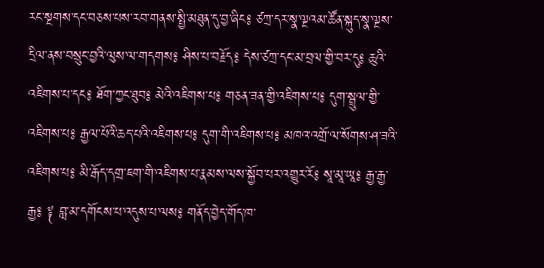རང་སྔགས་དང་བཅས་པས་རབ་གནས་སྤྱི་མཐུན་དུ་བྱ་ཞིང༔ ཙཀྲ་དར་སྣ་ལྔའམ་ཚོན་སྐུད་སྣ་ལྔས་དྲིལ་ནས་བསྲུང་བྱའི་ལུས་ལ་གདགས༔ ཤིས་པ་བརྗོད༔ དེས་ཙཀྲ་དང་མ་བྲལ་གྱི་བར་དུ༔ ཆུའི་འཇིགས་པ་དང༔ ཐོག་ཀྱང་ཐུབ༔ མེའི་འཇིགས་པ༔ གཅན་ཟན་གྱི་འཇིགས་པ༔ དུག་སྦྲུལ་གྱི་འཇིགས་པ༔ རྒྱལ་པོའི་ཆད་པའི་འཇིགས་པ༔ དུག་གི་འཇིགས་པ༔ མཁའ་འགྲོ་ལ་སོགས་ཤ་ཟའི་འཇིགས་པ༔ མི་རྒོད་དགྲ་ཇག་གི་འཇིགས་པ་རྣམས་ལས་སྐྱོབ་པར་འགྱུར་རོ༔ སཱ་མཱ་ཡཱ༔ རྒྱ་རྒྱ་རྒྱ༔ ༈ བླ་མ་དགོངས་པ་འདུས་པ་ལས༔ གནོད་བྱེད་གོད་ཁ་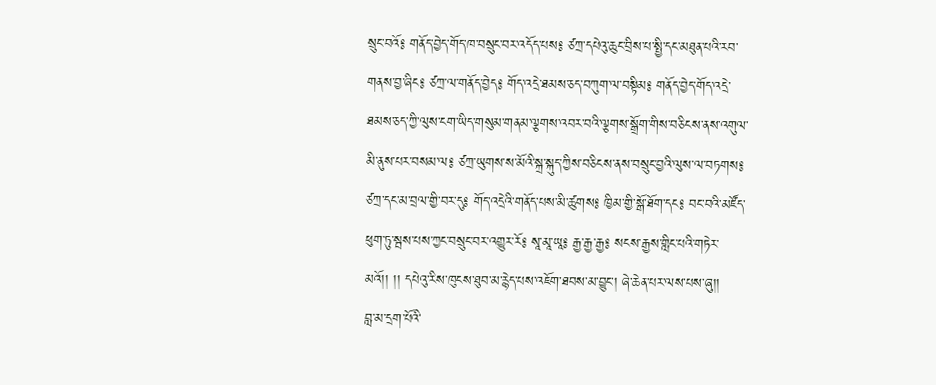སྲུང་བའོ༔ གནོད་བྱེད་གོད་ཁ་བསྲུང་བར་འདོད་པས༔ ཙཀྲ་དཔེའུ་ཆུང་བྲིས་པ་སྤྱི་དང་མཐུན་པའི་རབ་གནས་བྱ་ཞིང༔ ཙཀྲ་ལ་གནོད་བྱེད༔ གོད་འདྲེ་ཐམས་ཅད་བཀུག་ལ་བསྟིམ༔ གནོད་བྱེད་གོད་འདྲེ་ཐམས་ཅད་ཀྱི་ལུས་ངག་ཡིད་གསུམ་གནམ་ལྕགས་འབར་བའི་ལྕགས་སྒྲོག་གིས་བཅིངས་ནས་འགུལ་མི་ནུས་པར་བསམ་ལ༔ ཙཀྲ་ཡུགས་ས་མོའི་སྐྲ་སྐུད་ཀྱིས་བཅིངས་ནས་བསྲུང་བྱའི་ལུས་ལ་བཏགས༔ ཙཀྲ་དང་མ་བྲལ་གྱི་བར་དུ༔ གོད་འདྲེའི་གནོད་པས་མི་ཚུགས༔ ཁྱིམ་གྱི་སྒོ་ཐོག་དང༔ བང་བའི་མཛོད་ཕུག་ཏུ་སྦས་པས་ཀྱང་བསྲུང་བར་འགྱུར་རོ༔ སཱ་མཱ་ཡཱ༔ རྒྱ་རྒྱ་རྒྱ༔ སངས་རྒྱས་གླིང་པའི་གཏེར་མའོ།། །། དཔེའུ་རིས་ཁུངས་ཐུབ་མ་རྙེད་པས་འཇོག་ཐབས་མ་བྱུང་། ཞེ་ཆེན་པར་ལས་པས་ཞུ།།
བླ་མ་དྲག་པོའི་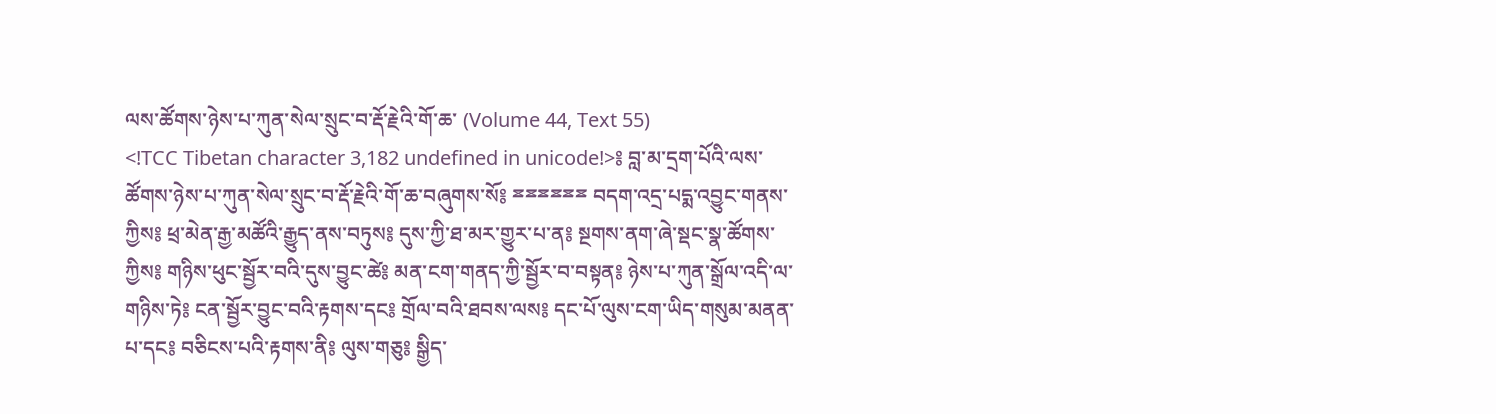ལས་ཚོགས་ཉེས་པ་ཀུན་སེལ་སྲུང་བ་རྡོ་རྗེའི་གོ་ཆ་ (Volume 44, Text 55)
<!TCC Tibetan character 3,182 undefined in unicode!>༔ བླ་མ་དྲག་པོའི་ལས་ཚོགས་ཉེས་པ་ཀུན་སེལ་སྲུང་བ་རྡོ་རྗེའི་གོ་ཆ་བཞུགས་སོ༔ ྈྈྈྈྈྈ བདག་འདྲ་པདྨ་འབྱུང་གནས་ཀྱིས༔ ཕྲ་མེན་རྒྱ་མཚོའི་རྒྱུད་ནས་བཏུས༔ དུས་ཀྱི་ཐ་མར་གྱུར་པ་ན༔ སྔགས་ནག་ཞེ་སྡང་སྣ་ཚོགས་ཀྱིས༔ གཉིས་ཕུང་སྦྱོར་བའི་དུས་བྱུང་ཚེ༔ མན་ངག་གནད་ཀྱི་སྦྱོར་བ་བསྟན༔ ཉེས་པ་ཀུན་སྒྲོལ་འདི་ལ་གཉིས་ཏེ༔ ངན་སྦྱོར་བྱུང་བའི་རྟགས་དང༔ གྲོལ་བའི་ཐབས་ལས༔ དང་པོ་ལུས་ངག་ཡིད་གསུམ་མནན་པ་དང༔ བཅིངས་པའི་རྟགས་ནི༔ ལུས་གཅུ༔ སྒྱིད་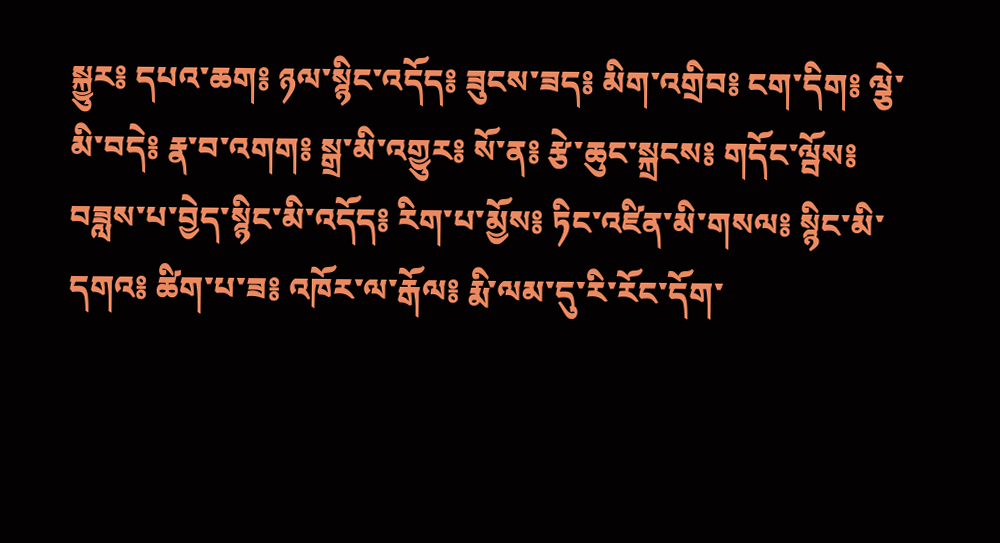སྐྱུར༔ དཔའ་ཆག༔ ཉལ་སྙིང་འདོད༔ ཟུངས་ཟད༔ མིག་འགྲིབ༔ ངག་དིག༔ ལྕེ་མི་བདེ༔ རྣ་བ་འགག༔ སྒྲ་མི་འགྱུར༔ སོ་ན༔ རྩེ་ཆུང་སྐྲངས༔ གདོང་ལྦོས༔ བཟླས་པ་བྱེད་སྙིང་མི་འདོད༔ རིག་པ་མྱོས༔ ཏིང་འཛིན་མི་གསལ༔ སྙིང་མི་དགའ༔ ཚིག་པ་ཟ༔ འཁོར་ལ་རྒོལ༔ རྨི་ལམ་དུ་རི་རོང་དོག་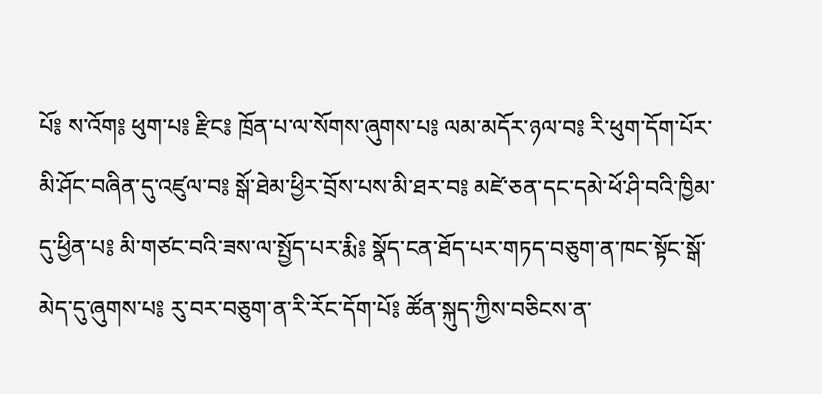པོ༔ ས་འོག༔ ཕུག་པ༔ རྫིང༔ ཁྲོན་པ་ལ་སོགས་ཞུགས་པ༔ ལམ་མདོར་ཉལ་བ༔ རི་ཕུག་དོག་པོར་མི་ཤོང་བཞིན་དུ་འཛུལ་བ༔ སྒོ་ཐེམ་ཕྱིར་བྲོས་པས་མི་ཐར་བ༔ མཛེ་ཅན་དང་དམེ་ཕོ་ཤི་བའི་ཁྱིམ་དུ་ཕྱིན་པ༔ མི་གཙང་བའི་ཟས་ལ་སྤྱོད་པར་རྨི༔ སྣོད་ངན་ཐོད་པར་གཏད་བཅུག་ན་ཁང་སྟོང་སྒོ་མེད་དུ་ཞུགས་པ༔ རུ་བར་བཅུག་ན་རི་རོང་དོག་པོ༔ ཚོན་སྐུད་ཀྱིས་བཅིངས་ན་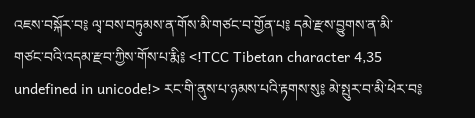འཇས་བསྐོར་བ༔ ལྭ་བས་བཏུམས་ན་གོས་མི་གཙང་བ་གྱོན་པ༔ དམེ་རྫས་བྱུགས་ན་མི་གཙང་བའི་འདམ་རྫབ་ཀྱིས་གོས་པ་རྨི༔ <!TCC Tibetan character 4,35 undefined in unicode!> རང་གི་ནུས་པ་ཉམས་པའི་རྟགས་སུ༔ མེ་སྤུར་བ་མི་ཕེར་བ༔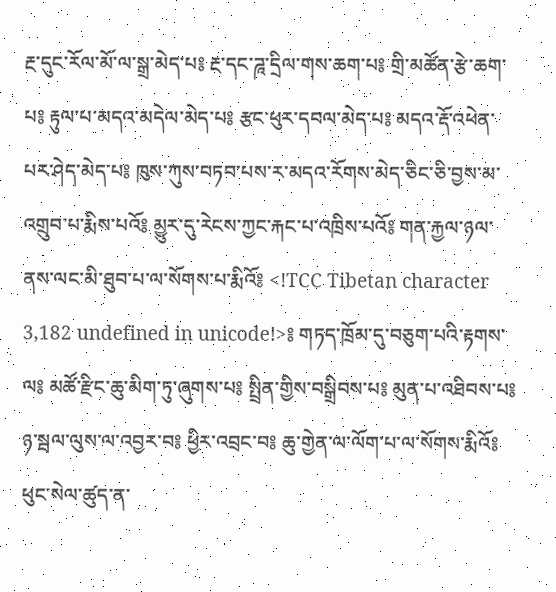རྔ་དུང་རོལ་མོ་ལ་སྒྲ་མེད་པ༔ རྔ་དང་ཌཱ་དྲིལ་གས་ཆག་པ༔ གྲི་མཚོན་རྩེ་ཆག་པ༔ རྟུལ་པ་མདའ་མདེལ་མེད་པ༔ རྩང་ཕུར་དབལ་མེད་པ༔ མདའ་རྡོ་འཕེན་པར་ཤེད་མེད་པ༔ ཁུས་ཀུས་བཏབ་པས་ར་མདའ་རོགས་མེད་ཅིང་ཅི་བྱས་མ་འགྲུབ་པ་རྨིས་པའོ༔ མྱུར་དུ་རེངས་ཀྱང་རྐང་པ་འཁྲིས་པའོ༔ གན་རྐྱལ་ཉལ་ནས་ལང་མི་ཐུབ་པ་ལ་སོགས་པ་རྨིའོ༔ <!TCC Tibetan character 3,182 undefined in unicode!>༔ གཏད་ཁྲོམ་དུ་བཅུག་པའི་རྟགས་ལ༔ མཚོ་རྫིང་ཆུ་མིག་ཏུ་ཞུགས་པ༔ སྤྲིན་གྱིས་བསྒྲིབས་པ༔ མུན་པ་འཐིབས་པ༔ ཉ་སྦལ་ལུས་ལ་འབྱར་བ༔ ཕྱིར་འབྲང་བ༔ ཆུ་གྱེན་ལ་ལོག་པ་ལ་སོགས་རྨིའོ༔ ཕུང་སེལ་ཚུད་ན་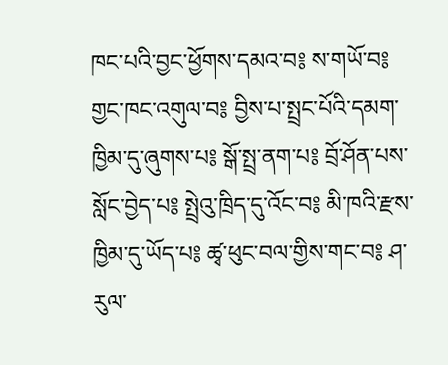ཁང་པའི་བྱང་ཕྱོགས་དམའ་བ༔ ས་གཡོ་བ༔ གྱང་ཁང་འགུལ་བ༔ བྱིས་པ་སྤྲང་པོའི་དམག་ཁྱིམ་དུ་ཞུགས་པ༔ སྒོ་སྤྲ་ནག་པ༔ བྲོ་ཤོན་པས་སློང་བྱེད་པ༔ སྤྲེའུ་ཁྲིད་དུ་འོང་བ༔ མི་ཁའི་རྫས་ཁྱིམ་དུ་ཡོད་པ༔ ཚྭ་ཕུང་བལ་གྱིས་གང་བ༔ ཤ་རུལ་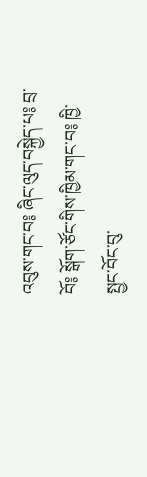འབུས་གང་བ༔ ཞིང་ལུད་བསྐྱེད་པ༔ བྲ་བོ༔ སྒོག་ཙོང་གིས་ཁྱིམ་གང་བ༔ ཁྱི་སྤྱང་བོང་བུ་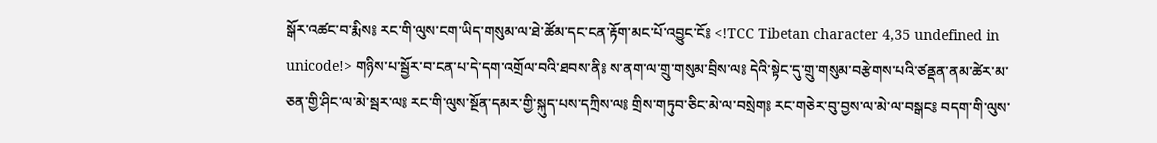སྒོར་འཚང་བ་རྨིས༔ རང་གི་ལུས་ངག་ཡིད་གསུམ་ལ་ཐེ་ཚོམ་དང་ངན་རྟོག་མང་པོ་འབྱུང་ངོ༔ <!TCC Tibetan character 4,35 undefined in unicode!> གཉིས་པ་སྦྱོར་བ་ངན་པ་དེ་དག་འགྲོལ་བའི་ཐབས་ནི༔ ས་ནག་ལ་གྲུ་གསུམ་བྲིས་ལ༔ དེའི་སྟེང་དུ་གྲུ་གསུམ་བརྩེགས་པའི་ཙནྡན་ནམ་ཚེར་མ་ཅན་གྱི་ཤིང་ལ་མེ་སྦར་ལ༔ རང་གི་ལུས་སྔོན་དམར་གྱི་སྐུད་པས་དཀྲིས་ལ༔ གྲིས་གཏུབ་ཅིང་མེ་ལ་བསྲེག༔ རང་གཅེར་བུ་བྱས་ལ་མེ་ལ་བསྒང༔ བདག་གི་ལུས་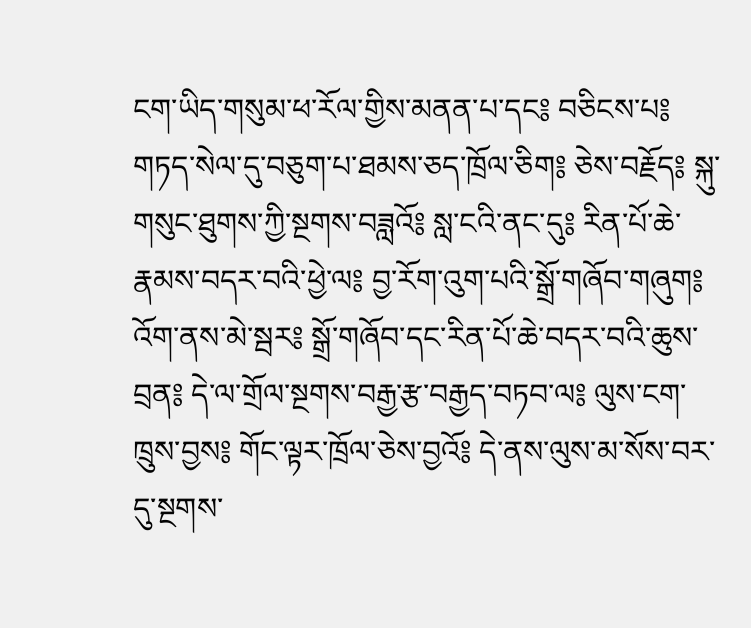ངག་ཡིད་གསུམ་ཕ་རོལ་གྱིས་མནན་པ་དང༔ བཅིངས་པ༔ གཏད་སེལ་དུ་བཅུག་པ་ཐམས་ཅད་ཁྲོལ་ཅིག༔ ཅེས་བརྗོད༔ སྐུ་གསུང་ཐུགས་ཀྱི་སྔགས་བཟླའོ༔ སླ་ངའི་ནང་དུ༔ རིན་པོ་ཆེ་རྣམས་བདར་བའི་ཕྱེ་ལ༔ བྱ་རོག་འུག་པའི་སྒྲོ་གཞོབ་གཞུག༔ འོག་ནས་མེ་སྦར༔ སྒྲོ་གཞོབ་དང་རིན་པོ་ཆེ་བདར་བའི་ཆུས་བྲན༔ དེ་ལ་གྲོལ་སྔགས་བརྒྱ་རྩ་བརྒྱད་བཏབ་ལ༔ ལུས་ངག་ཁྲུས་བྱས༔ གོང་ལྟར་ཁྲོལ་ཅེས་བྱའོ༔ དེ་ནས་ལུས་མ་སོས་བར་དུ་སྔགས་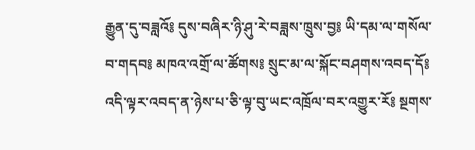རྒྱུན་དུ་བཟླའོ༔ དུས་བཞིར་ཉི་ཤུ་རེ་བཟླས་ཁྲུས་བྱ༔ ཡི་དམ་ལ་གསོལ་བ་གདབ༔ མཁའ་འགྲོ་ལ་ཚོགས༔ སྲུང་མ་ལ་སྐོང་བཤགས་འབད་དོ༔ འདི་ལྟར་འབད་ན་ཉེས་པ་ཅི་ལྟ་བུ་ཡང་འཁྲོལ་བར་འགྱུར་རོ༔ སྔགས་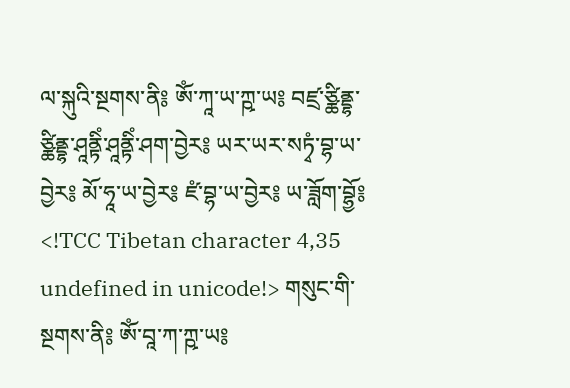ལ་སྐུའི་སྔགས་ནི༔ ཨོཾ་ཀཱ་ཡ་ཀྵ་ཡ༔ བཛྲ་ཙྪིནྡྷ་ཙྪིནྡྷ་ཤཱནྟིཾ་ཤཱནྟིཾ་ཤག་བྱེར༔ ཡར་ཡར་སཏྭཾ་བྷ་ཡ་བྱེར༔ མོ་ཧཱ་ཡ་བྱེར༔ ཛཾ་བྷ་ཡ་བྱེར༔ ཡ་ཟློག་བྷྱོ༔ <!TCC Tibetan character 4,35 undefined in unicode!> གསུང་གི་སྔགས་ནི༔ ཨོཾ་བཱ་ཀ་ཀྵ་ཡ༔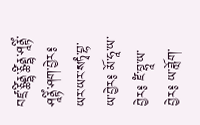བཛྲ་ཙྪིནྡྷ་ཙྪིནྡྷ་ཤཱནྟིཾ་ཤཱནྟིཾ་ཤག་བྱེར༔ ཡར་ཡར་སཏྭཾ་བྷ་ཡ་བྱེར༔ མོ་ཧཱ་ཡ་བྱེར༔ ཛཾ་བྷཱ་ཡ་བྱེར༔ ཡ་ཟློག་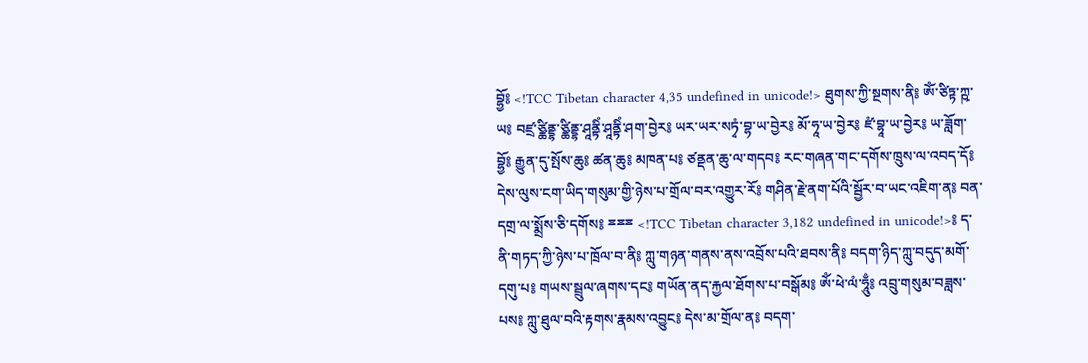བྷྱོ༔ <!TCC Tibetan character 4,35 undefined in unicode!> ཐུགས་ཀྱི་སྔགས་ནི༔ ཨོཾ་ཙིཏྟ་ཀྵ་ཡ༔ བཛྲ་ཙྪིནྡྷ་ཙྪིནྡྷ་ཤཱནྟིཾ་ཤཱནྟིཾ་ཤག་བྱེར༔ ཡར་ཡར་སཏྭཾ་བྷ་ཡ་བྱེར༔ མོ་ཧཱ་ཡ་བྱེར༔ ཛཾ་བྷཱ་ཡ་བྱེར༔ ཡ་ཟློག་བྷྱོ༔ རྒྱུན་དུ་སྤོས་ཆུ༔ ཚན་ཆུ༔ མཁན་པ༔ ཙནྡན་ཆུ་ལ་གདབ༔ རང་གཞན་གང་དགོས་ཁྲུས་ལ་འབད་དོ༔ དེས་ལུས་ངག་ཡིད་གསུམ་གྱི་ཉེས་པ་གྲོལ་བར་འགྱུར་རོ༔ གཤིན་རྗེ་ནག་པོའི་སྦྱོར་བ་ཡང་འཇིག་ན༔ བན་དགྲ་ལ་སྨྲོས་ཅི་དགོས༔ ྈྈྈ <!TCC Tibetan character 3,182 undefined in unicode!>༔ ད་ནི་གཏད་ཀྱི་ཉེས་པ་ཁྲོལ་བ་ནི༔ ཀླུ་གཉན་གནས་ནས་འབྲོས་པའི་ཐབས་ནི༔ བདག་ཉིད་ཀླུ་བདུད་མགོ་དགུ་པ༔ གཡས་སྦྲུལ་ཞགས་དང༔ གཡོན་ནད་རྐྱལ་ཐོགས་པ་བསྒོམ༔ ཨོཾ་ཕེ་ལཾ་ཧཱུྃ༔ འབྲུ་གསུམ་བཟླས་པས༔ ཀླུ་ཐུལ་བའི་རྟགས་རྣམས་འབྱུང༔ དེས་མ་གྲོལ་ན༔ བདག་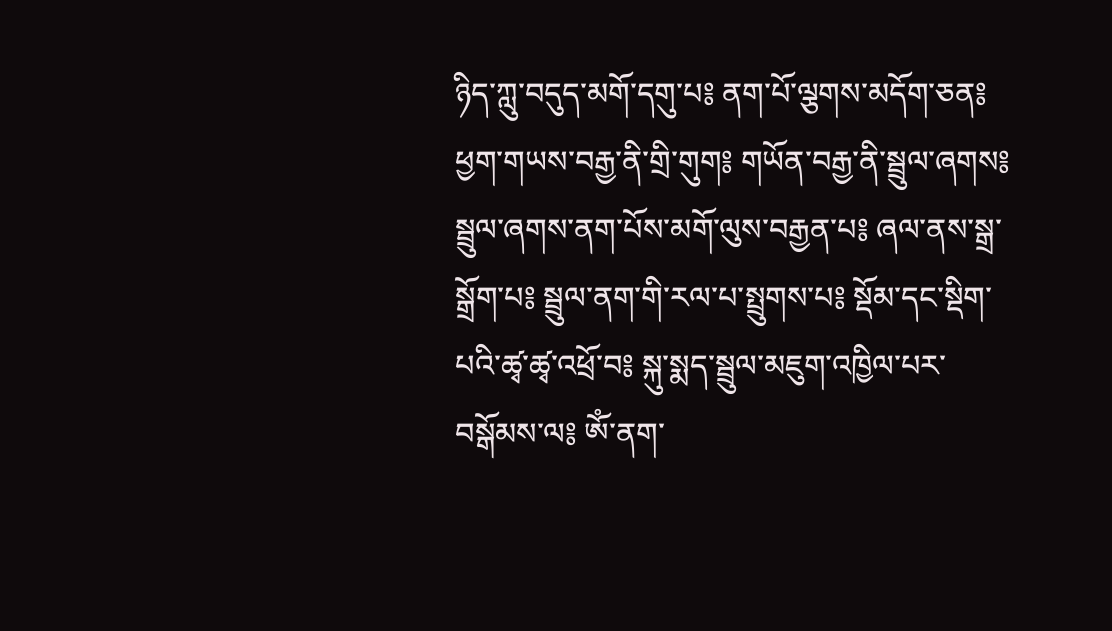ཉིད་ཀླུ་བདུད་མགོ་དགུ་པ༔ ནག་པོ་ལྕགས་མདོག་ཅན༔ ཕྱག་གཡས་བརྒྱ་ནི་གྲི་གུག༔ གཡོན་བརྒྱ་ནི་སྦྲུལ་ཞགས༔ སྦྲུལ་ཞགས་ནག་པོས་མགོ་ལུས་བརྒྱན་པ༔ ཞལ་ནས་སྒྲ་སྒྲོག་པ༔ སྦྲུལ་ནག་གི་རལ་པ་སྤྲུགས་པ༔ སྡོམ་དང་སྡིག་པའི་ཚྭ་ཚྭ་འཕྲོ་བ༔ སྐུ་སྨད་སྦྲུལ་མཇུག་འཁྱིལ་པར་བསྒོམས་ལ༔ ཨོཾ་ནག་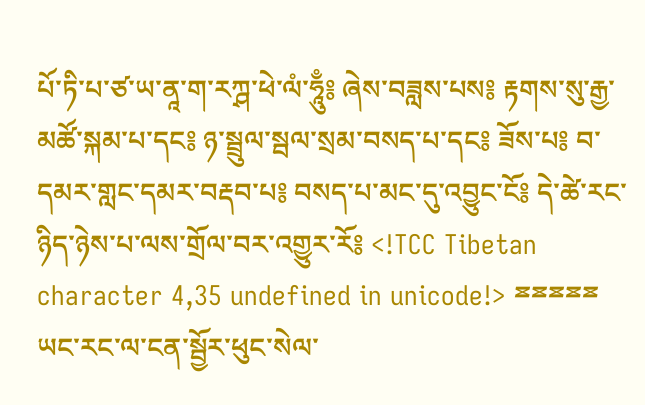པོ་ཏི་པ་ཙ་ཡ་ནཱ་ག་རཀྴ་ཕེ་ལཾ་ཧཱུྃ༔ ཞེས་བཟླས་པས༔ རྟགས་སུ་རྒྱ་མཚོ་སྐམ་པ་དང༔ ཉ་སྦྲུལ་སྦལ་སྲམ་བསད་པ་དང༔ ཟོས་པ༔ བ་དམར་གླང་དམར་བརྡབ་པ༔ བསད་པ་མང་དུ་འབྱུང་ངོ༔ དེ་ཚེ་རང་ཉིད་ཉེས་པ་ལས་གྲོལ་བར་འགྱུར་རོ༔ <!TCC Tibetan character 4,35 undefined in unicode!> ྈྈྈྈྈ ཡང་རང་ལ་ངན་སྦྱོར་ཕུང་སེལ་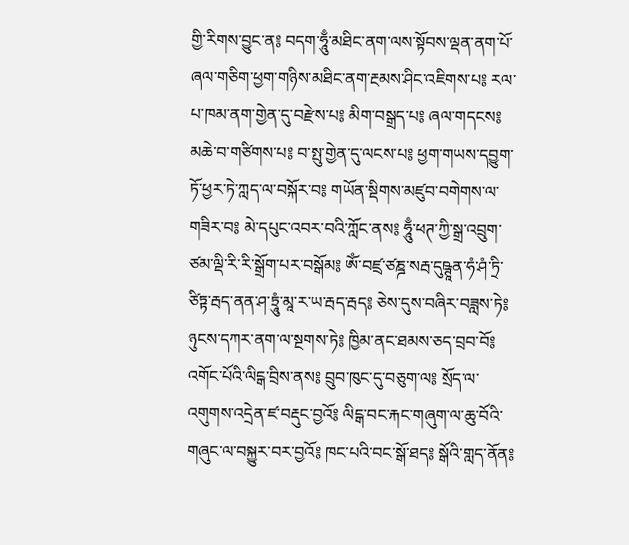གྱི་རིགས་བྱུང་ན༔ བདག་ཧཱུྃ་མཐིང་ནག་ལས་སྟོབས་ལྡན་ནག་པོ་ཞལ་གཅིག་ཕྱག་གཉིས་མཐིང་ནག་རྔམས་ཤིང་འཇིགས་པ༔ རལ་པ་ཁམ་ནག་གྱེན་དུ་བརྫེས་པ༔ མིག་བསྒྲད་པ༔ ཞལ་གདངས༔ མཆེ་བ་གཙིགས་པ༔ བ་སྤུ་གྱེན་དུ་ལངས་པ༔ ཕྱག་གཡས་དབྱུག་ཏོ་ཕྱར་ཏེ་ཀླད་ལ་བསྐོར་བ༔ གཡོན་སྡིགས་མཛུབ་བགེགས་ལ་གཟིར་བ༔ མེ་དཔུང་འབར་བའི་ཀློང་ནས༔ ཧཱུྃ་ཕཊ་ཀྱི་སྒྲ་འབྲུག་ཙམ་ལྡི་རི་རི་སྒྲོག་པར་བསྒོམ༔ ཨོཾ་བཛྲ་ཙཎྜ་སརྦ་དུཥྚཱན་ཧཾ་ཤཾ་ཏྲི་ཙིཏྟ་རྦད་ནན་ཤ་ཏྲཱུཾ་མཱ་ར་ཡ་རྦད་རྦད༔ ཅེས་དུས་བཞིར་བཟླས་ཏེ༔ ཉུངས་དཀར་ནག་ལ་སྔགས་ཏེ༔ ཁྱིམ་ནང་ཐམས་ཅད་བྲབ་བོ༔ འགོང་པོའི་ལིངྒ་བྲིས་ནས༔ བྲུབ་ཁུང་དུ་བཅུག་ལ༔ སྲོད་ལ་འགུགས་འདྲེན་ཛ་བརྡུང་བྱའོ༔ ལིངྒ་བང་རྐང་གཞུག་ལ་ཆུ་བོའི་གཞུང་ལ་བསྐྱུར་བར་བྱའོ༔ ཁང་པའི་བང་སྒོ་ཐད༔ སྒོའི་གླད་ནོན༔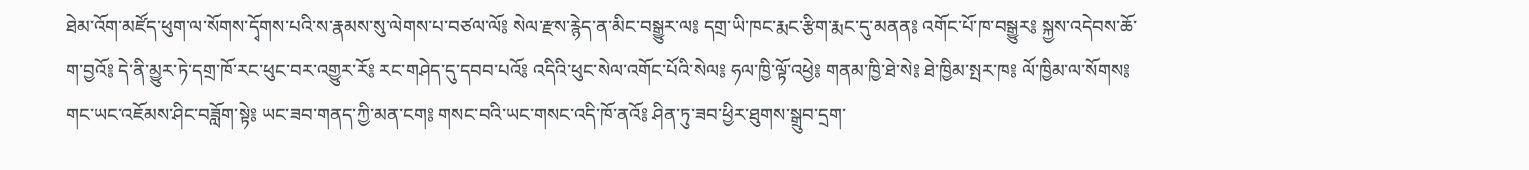ཐེམ་འོག་མཛོད་ཕུག་ལ་སོགས་དྭོགས་པའི་ས་རྣམས་སུ་ལེགས་པ་བཙལ་ལོ༔ སེལ་རྫས་རྙེད་ན་མིང་བསྒྱུར་ལ༔ དགྲ་ཡི་ཁང་རྨང་རྩིག་རྨང་དུ་མནན༔ འགོང་པོ་ཁ་བསྒྱུར༔ སྐྱས་འདེབས་ཆོ་ག་བྱའོ༔ དེ་ནི་མྱུར་ཏེ་དགྲ་ཁོ་རང་ཕུང་བར་འགྱུར་རོ༔ རང་གཤེད་དུ་དབབ་པའོ༔ འདིའི་ཕུང་སེལ་འགོང་པོའི་སེལ༔ ཧལ་ཁྱི་ལྟོ་འཕྱེ༔ གནམ་ཁྱི་ཐེ་སེ༔ ཐེ་ཁྱིམ་སྤར་ཁ༔ ལོ་ཁྱིམ་ལ་སོགས༔ གང་ཡང་འཇོམས་ཤིང་བཟློག་སྟེ༔ ཡང་ཟབ་གནད་ཀྱི་མན་ངག༔ གསང་བའི་ཡང་གསང་འདི་ཁོ་ནའོ༔ ཤིན་ཏུ་ཟབ་ཕྱིར་ཐུགས་སྒྲུབ་དྲག་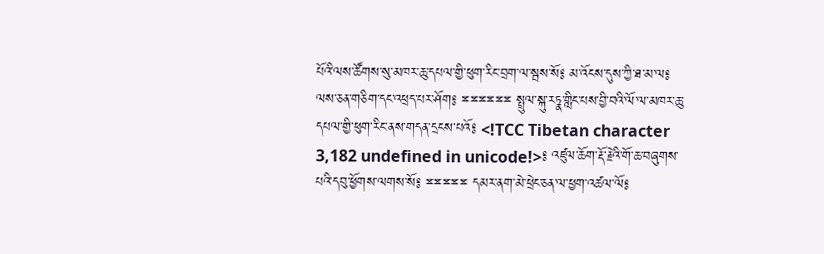པོའི་ལས་ཚོགས་སུ་མཁར་ཆུ་དཔལ་གྱི་ཕུག་རིང་བྲག་ལ་སྦས་སོ༔ མ་འོངས་དུས་ཀྱི་ཐ་མ་ལ༔ ལས་ཅན་གཅིག་དང་འཕྲད་པར་ཤོག༔ ྈྈྈྈྈྈ སྤྲུལ་སྐུ་རཏྣ་གླིང་པས་བྱི་བའི་ལོ་ལ་མཁར་ཆུ་དཔལ་གྱི་ཕུག་རིང་ནས་གདན་དྲངས་པའོ༔ <!TCC Tibetan character 3,182 undefined in unicode!>༔ འཛུལ་ཆོག་རྡོ་རྗེའི་གོ་ཆ་བཞུགས་པའི་དབུ་ཕྱོགས་ལགས་སོ༔ ྈྈྈྈྈ དམར་ནག་མེ་ཕྲེང་ཅན་ལ་ཕྱག་འཚལ་ལོ༔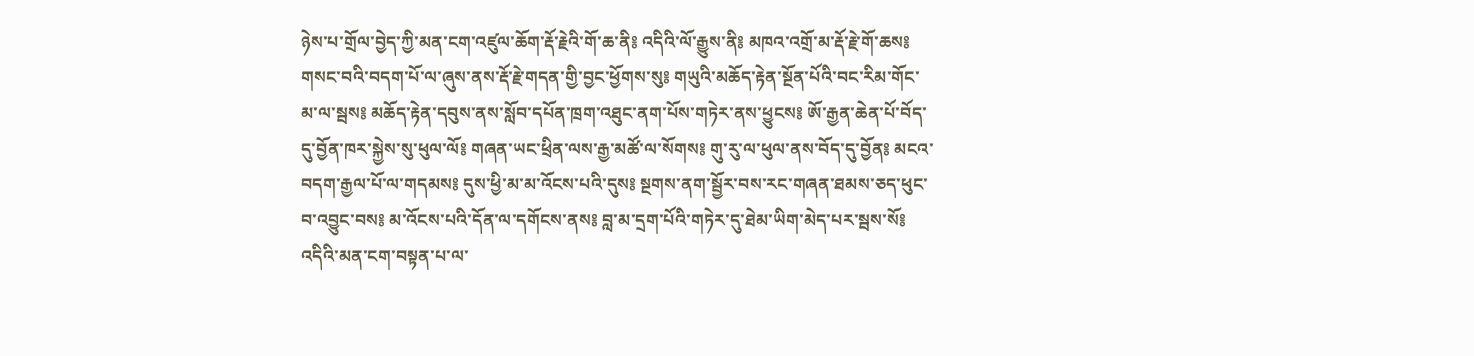ཉེས་པ་གྲོལ་བྱེད་ཀྱི་མན་ངག་འཛུལ་ཆོག་རྡོ་རྗེའི་གོ་ཆ་ནི༔ འདིའི་ལོ་རྒྱུས་ནི༔ མཁའ་འགྲོ་མ་རྡོ་རྗེ་གོ་ཆས༔ གསང་བའི་བདག་པོ་ལ་ཞུས་ནས་རྡོ་རྗེ་གདན་གྱི་བྱང་ཕྱོགས་སུ༔ གཡུའི་མཆོད་རྟེན་སྔོན་པོའི་བང་རིམ་གོང་མ་ལ་སྦས༔ མཆོད་རྟེན་དབུས་ནས་སློབ་དཔོན་ཁྲག་འཐུང་ནག་པོས་གཏེར་ནས་ཕྱུངས༔ ཨོ་རྒྱན་ཆེན་པོ་བོད་དུ་བྱོན་ཁར་སྐྱེས་སུ་ཕུལ་ལོ༔ གཞན་ཡང་ཕྲིན་ལས་རྒྱ་མཚོ་ལ་སོགས༔ གུ་རུ་ལ་ཕུལ་ནས་བོད་དུ་བྱོན༔ མངའ་བདག་རྒྱལ་པོ་ལ་གདམས༔ དུས་ཕྱི་མ་མ་འོངས་པའི་དུས༔ སྔགས་ནག་སྦྱོར་བས་རང་གཞན་ཐམས་ཅད་ཕུང་བ་འབྱུང་བས༔ མ་འོངས་པའི་དོན་ལ་དགོངས་ནས༔ བླ་མ་དྲག་པོའི་གཏེར་དུ་ཐེམ་ཡིག་མེད་པར་སྦས་སོ༔ འདིའི་མན་ངག་བསྟན་པ་ལ་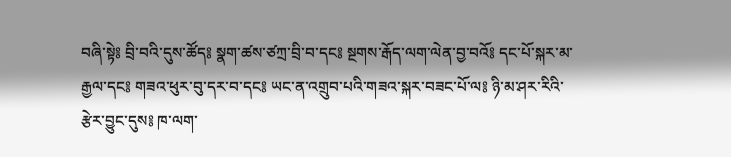བཞི་སྟེ༔ བྲི་བའི་དུས་ཚོད༔ སྣག་ཚས་ཙཀྲ་བྲི་བ་དང༔ སྔགས་རྒོད་ལག་ལེན་བྱ་བའོ༔ དང་པོ་སྐར་མ་རྒྱལ་དང༔ གཟའ་ཕུར་བུ་དར་བ་དང༔ ཡང་ན་འགྲུབ་པའི་གཟའ་སྐར་བཟང་པོ་ལ༔ ཉི་མ་ཤར་རིའི་རྩེར་བྱུང་དུས༔ ཁ་ལག་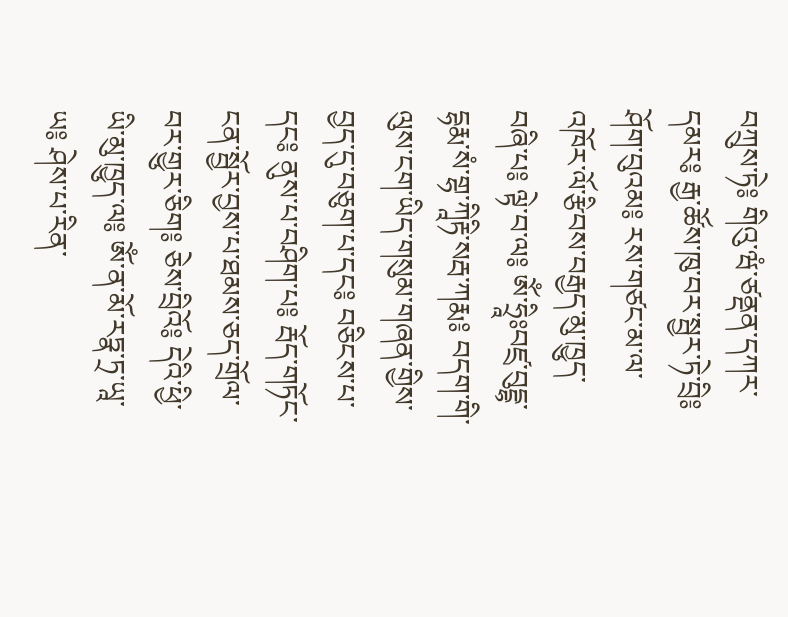བཀྲུས་ཏེ༔ གིའུ་ཝཾ་ཙནྡན་དཀར་དམར༔ རྒྱ་ཚོས་ཁུ་བར་སྦྱར་ཏེ་བྲི༔ ཤོག་བུའམ༔ རས་གཙང་མ་ལ་འཁོར་ལོ་རྩིབས་བརྒྱད་མུ་ཁྱུད་བཞི་པ༔ ལྟེ་བ་ལ༔ ཨོཾ་ཧྲཱིཿབཛྲ་བུདྡྷ་དྷརྨ་སཾ་གྷ་ཀཱིརྟི་སརྦ་ཀརྨ༔ བདག་གི་ལུས་ངག་ཡིད་གསུམ་གཞན་གྱིས་བྱད་དུ་བཅུག་པ་དང༔ བཅིངས་པ་དང༔ ནུས་པ་བཤིག་པ༔ རྦོད་གཏོང་ངན་སྦྱོར་བྱས་པ་ཐམས་ཅད་གྲོལ་བར་གྱུར་ཅིག༔ ཅེས་བྲིའོ༔ དེའི་ཕྱི་ཡི་མུ་ཁྱུད་ལ༔ ཨོཾ་ན་མོ་རཏྣ་ཏྲ་ཡཱ་ཡ༔ ཤེས་པ་རིན་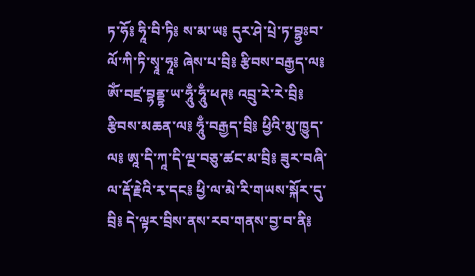ཏ་ཧོ༔ ཧཱི་བི་ཏི༔ ས་མ་ཡ༔ དུར་ཤེ་པྲེ་ཏ་བྷྱཿབ་ལོ་ཀི་ཏི་སྭཱ་ཧཱ༔ ཞེས་པ་བྲི༔ རྩིབས་བརྒྱད་ལ༔ ཨོཾ་བཛྲ་བྷནྡྷ་ཡ་ཧཱུྃ་ཧཱུྃ་ཕཊ༔ འབྲུ་རེ་རེ་བྲི༔ རྩིབས་མཆན་ལ༔ ཧཱུྃ་བརྒྱད་བྲི༔ ཕྱིའི་མུ་ཁྱུད་ལ༔ ཨཱ་དི་ཀཱ་དི་ལྔ་བཅུ་ཚང་མ་བྲི༔ ཟུར་བཞི་ལ་རྡོ་རྗེའི་རྭ་དང༔ ཕྱི་ལ་མེ་རི་གཡས་སྐོར་དུ་བྲི༔ དེ་ལྟར་བྲིས་ནས་རབ་གནས་བྱ་བ་ནི༔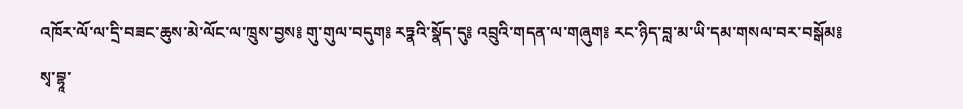འཁོར་ལོ་ལ་དྲི་བཟང་ཆུས་མེ་ལོང་ལ་ཁྲུས་བྱས༔ གུ་གུལ་བདུག༔ རཏྣའི་སྣོད་དུ༔ འབྲུའི་གདན་ལ་གཞུག༔ རང་ཉིད་བླ་མ་ཡི་དམ་གསལ་བར་བསྒོམ༔ སྭ་བྷཱ་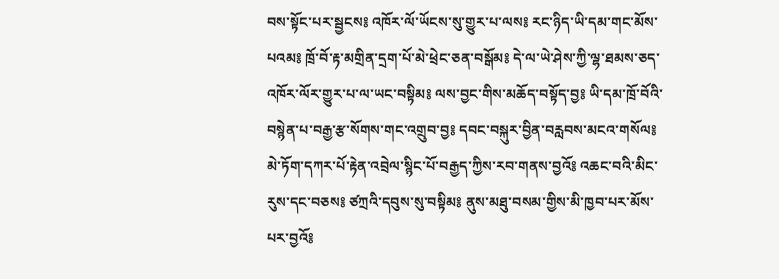བས་སྟོང་པར་སྦྱངས༔ འཁོར་ལོ་ཡོངས་སུ་གྱུར་པ་ལས༔ རང་ཉིད་ཡི་དམ་གང་མོས་པའམ༔ ཁྲོ་བོ་རྟ་མགྲིན་དྲག་པོ་མེ་ཕྲེང་ཅན་བསྒོམ༔ དེ་ལ་ཡེ་ཤེས་ཀྱི་ལྷ་ཐམས་ཅད་འཁོར་ལོར་གྱུར་པ་ལ་ཡང་བསྟིམ༔ ལས་བྱང་གིས་མཆོད་བསྟོད་བྱ༔ ཡི་དམ་ཁྲོ་བོའི་བསྙེན་པ་བརྒྱ་རྩ་སོགས་གང་འགྲུབ་བྱ༔ དབང་བསྐུར་བྱིན་བརླབས་མངའ་གསོལ༔ མེ་ཏོག་དཀར་པོ་རྟེན་འབྲེལ་སྙིང་པོ་བརྒྱད་ཀྱིས་རབ་གནས་བྱའོ༔ འཆང་བའི་མིང་རུས་དང་བཅས༔ ཙཀྲའི་དབུས་སུ་བསྟིམ༔ ནུས་མཐུ་བསམ་གྱིས་མི་ཁྱབ་པར་མོས་པར་བྱའོ༔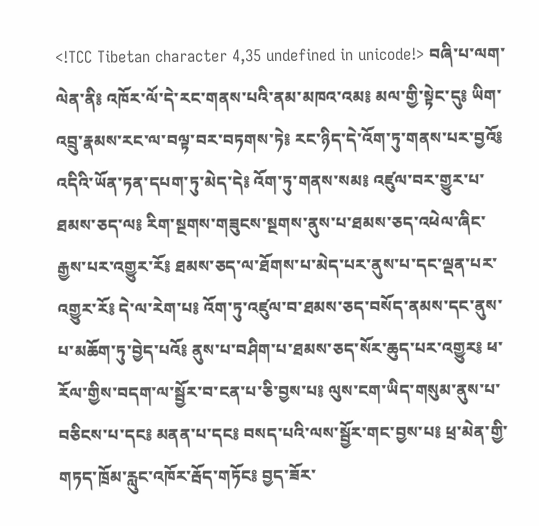<!TCC Tibetan character 4,35 undefined in unicode!> བཞི་པ་ལག་ལེན་ནི༔ འཁོར་ལོ་དེ་རང་གནས་པའི་ནམ་མཁའ་འམ༔ མལ་གྱི་སྟེང་དུ༔ ཡིག་འབྲུ་རྣམས་རང་ལ་བལྟ་བར་བཏགས་ཏེ༔ རང་ཉིད་དེ་འོག་ཏུ་གནས་པར་བྱའོ༔ འདིའི་ཡོན་ཏན་དཔག་ཏུ་མེད་དེ༔ འོག་ཏུ་གནས་སམ༔ འཛུལ་བར་གྱུར་པ་ཐམས་ཅད་ལ༔ རིག་སྔགས་གཟུངས་སྔགས་ནུས་པ་ཐམས་ཅད་འཕེལ་ཞིང་རྒྱས་པར་འགྱུར་རོ༔ ཐམས་ཅད་ལ་ཐོགས་པ་མེད་པར་ནུས་པ་དང་ལྡན་པར་འགྱུར་རོ༔ དེ་ལ་རེག་པ༔ འོག་ཏུ་འཛུལ་བ་ཐམས་ཅད་བསོད་ནམས་དང་ནུས་པ་མཆོག་ཏུ་བྱེད་པའོ༔ ནུས་པ་བཤིག་པ་ཐམས་ཅད་སོར་ཆུད་པར་འགྱུར༔ ཕ་རོལ་གྱིས་བདག་ལ་སྦྱོར་བ་ངན་པ་ཅི་བྱས་པ༔ ལུས་ངག་ཡིད་གསུམ་ནུས་པ་བཅིངས་པ་དང༔ མནན་པ་དང༔ བསད་པའི་ལས་སྦྱོར་གང་བྱས་པ༔ ཕྲ་མེན་གྱི་གཏད་ཁྲོམ་རླུང་འཁོར་རྦོད་གཏོང༔ བྱད་ཟོར་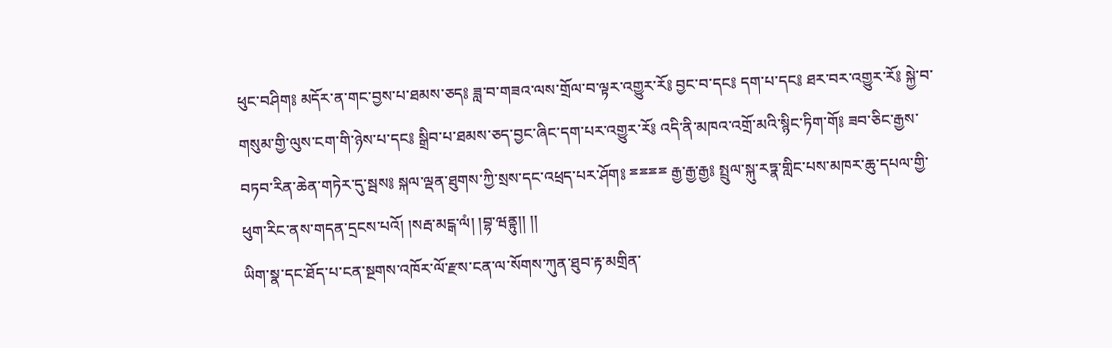ཕུང་བཤིག༔ མདོར་ན་གང་བྱས་པ་ཐམས་ཅད༔ ཟླ་བ་གཟའ་ལས་གྲོལ་བ་ལྟར་འགྱུར་རོ༔ བྱང་བ་དང༔ དག་པ་དང༔ ཐར་བར་འགྱུར་རོ༔ སྐྱེ་བ་གསུམ་གྱི་ལུས་ངག་གི་ཉེས་པ་དང༔ སྒྲིབ་པ་ཐམས་ཅད་བྱང་ཞིང་དག་པར་འགྱུར་རོ༔ འདི་ནི་མཁའ་འགྲོ་མའི་སྙིང་ཏིག་གོ༔ ཟབ་ཅིང་རྒྱས་བཏབ་རིན་ཆེན་གཏེར་དུ་སྦས༔ སྐལ་ལྡན་ཐུགས་ཀྱི་སྲས་དང་འཕྲད་པར་ཤོག༔ ྈྈྈྈ རྒྱ་རྒྱ་རྒྱ༔ སྤྲུལ་སྐུ་རཏྣ་གླིང་པས་མཁར་ཆུ་དཔལ་གྱི་ཕུག་རིང་ནས་གདན་དྲངས་པའོ། །སརྦ་མངྒ་ལཾ། །བྷ་ཝནྟུ།། །།
ཡིག་སྣ་དང་ཐོད་པ་ངན་སྔགས་འཁོར་ལོ་རྫས་ངན་ལ་སོགས་ཀུན་ཐུབ་རྟ་མགྲིན་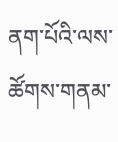ནག་པོའི་ལས་ཚོགས་གནམ་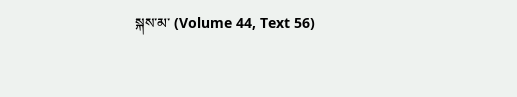སྐས་མ་ (Volume 44, Text 56)